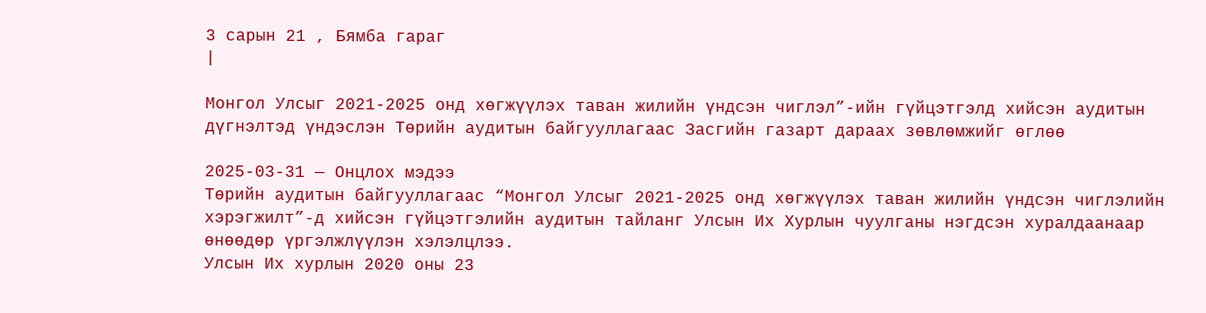3 сарын 21 , Бямба гараг
|

Монгол Улсыг 2021-2025 онд хөгжүүлэх таван жилийн үндсэн чиглэл”-ийн гүйцэтгэлд хийсэн аудитын дүгнэлтэд үндэслэн Төрийн аудитын байгууллагаас Засгийн газарт дараах зөвлөмжийг өглөө

2025-03-31 — Онцлох мэдээ
Төрийн аудитын байгууллагаас “Монгол Улсыг 2021-2025 онд хөгжүүлэх таван жилийн үндсэн чиглэлийн хэрэгжилт”-д хийсэн гүйцэтгэлийн аудитын тайланг Улсын Их Хурлын чуулганы нэгдсэн хуралдаанаар өнөөдөр үргэлжлүүлэн хэлэлцлээ.
Улсын Их хурлын 2020 оны 23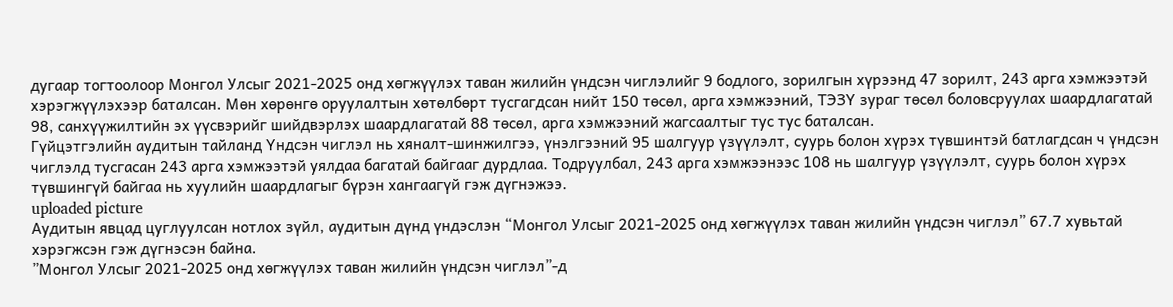дугаар тогтоолоор Монгол Улсыг 2021-2025 онд хөгжүүлэх таван жилийн үндсэн чиглэлийг 9 бодлого, зорилгын хүрээнд 47 зорилт, 243 арга хэмжээтэй хэрэгжүүлэхээр баталсан. Мөн хөрөнгө оруулалтын хөтөлбөрт тусгагдсан нийт 150 төсөл, арга хэмжээний, ТЭЗҮ зураг төсөл боловсруулах шаардлагатай 98, санхүүжилтийн эх үүсвэрийг шийдвэрлэх шаардлагатай 88 төсөл, арга хэмжээний жагсаалтыг тус тус баталсан.
Гүйцэтгэлийн аудитын тайланд Үндсэн чиглэл нь хяналт-шинжилгээ, үнэлгээний 95 шалгуур үзүүлэлт, суурь болон хүрэх түвшинтэй батлагдсан ч үндсэн чиглэлд тусгасан 243 арга хэмжээтэй уялдаа багатай байгааг дурдлаа. Тодруулбал, 243 арга хэмжээнээс 108 нь шалгуур үзүүлэлт, суурь болон хүрэх түвшингүй байгаа нь хуулийн шаардлагыг бүрэн хангаагүй гэж дүгнэжээ.
uploaded picture
Аудитын явцад цуглуулсан нотлох зүйл, аудитын дүнд үндэслэн “Монгол Улсыг 2021-2025 онд хөгжүүлэх таван жилийн үндсэн чиглэл” 67.7 хувьтай хэрэгжсэн гэж дүгнэсэн байна.
”Монгол Улсыг 2021-2025 онд хөгжүүлэх таван жилийн үндсэн чиглэл”-д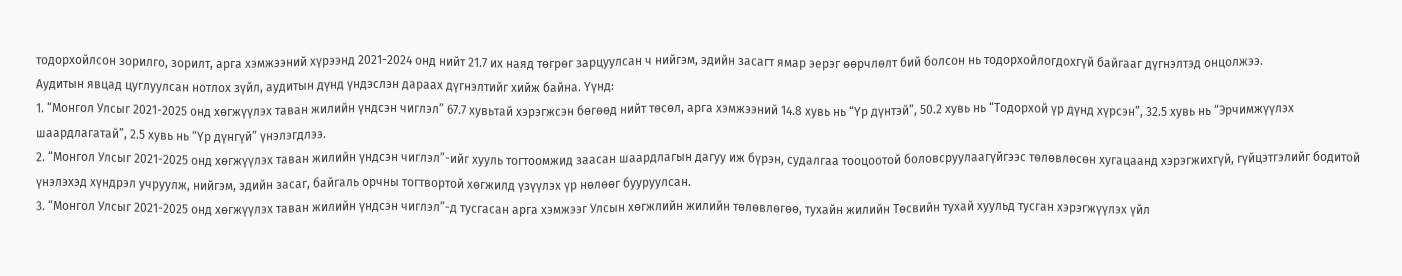тодорхойлсон зорилго, зорилт, арга хэмжээний хүрээнд 2021-2024 онд нийт 21.7 их наяд төгрөг зарцуулсан ч нийгэм, эдийн засагт ямар эерэг өөрчлөлт бий болсон нь тодорхойлогдохгүй байгааг дүгнэлтэд онцолжээ.
Аудитын явцад цуглуулсан нотлох зүйл, аудитын дүнд үндэслэн дараах дүгнэлтийг хийж байна. Үүнд:
1. “Монгол Улсыг 2021-2025 онд хөгжүүлэх таван жилийн үндсэн чиглэл” 67.7 хувьтай хэрэгжсэн бөгөөд нийт төсөл, арга хэмжээний 14.8 хувь нь “Үр дүнтэй”, 50.2 хувь нь “Тодорхой үр дүнд хүрсэн”, 32.5 хувь нь “Эрчимжүүлэх шаардлагатай”, 2.5 хувь нь “Үр дүнгүй” үнэлэгдлээ.
2. “Монгол Улсыг 2021-2025 онд хөгжүүлэх таван жилийн үндсэн чиглэл”-ийг хууль тогтоомжид заасан шаардлагын дагуу иж бүрэн, судалгаа тооцоотой боловсруулаагүйгээс төлөвлөсөн хугацаанд хэрэгжихгүй, гүйцэтгэлийг бодитой үнэлэхэд хүндрэл учруулж, нийгэм, эдийн засаг, байгаль орчны тогтвортой хөгжилд үзүүлэх үр нөлөөг бууруулсан.
3. “Монгол Улсыг 2021-2025 онд хөгжүүлэх таван жилийн үндсэн чиглэл”-д тусгасан арга хэмжээг Улсын хөгжлийн жилийн төлөвлөгөө, тухайн жилийн Төсвийн тухай хуульд тусган хэрэгжүүлэх үйл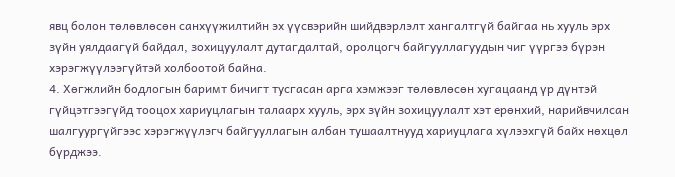явц болон төлөвлөсөн санхүүжилтийн эх үүсвэрийн шийдвэрлэлт хангалтгүй байгаа нь хууль эрх зүйн уялдаагүй байдал, зохицуулалт дутагдалтай, оролцогч байгууллагуудын чиг үүргээ бүрэн хэрэгжүүлээгүйтэй холбоотой байна.
4. Хөгжлийн бодлогын баримт бичигт тусгасан арга хэмжээг төлөвлөсөн хугацаанд үр дүнтэй гүйцэтгээгүйд тооцох хариуцлагын талаарх хууль, эрх зүйн зохицуулалт хэт ерөнхий, нарийвчилсан шалгуургүйгээс хэрэгжүүлэгч байгууллагын албан тушаалтнууд хариуцлага хүлээхгүй байх нөхцөл бүрджээ.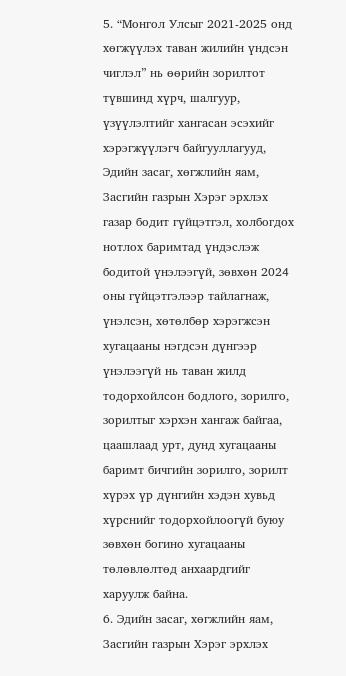5. “Монгол Улсыг 2021-2025 онд хөгжүүлэх таван жилийн үндсэн чиглэл” нь өөрийн зорилтот түвшинд хүрч, шалгуур, үзүүлэлтийг хангасан эсэхийг хэрэгжүүлэгч байгууллагууд, Эдийн засаг, хөгжлийн яам, Засгийн газрын Хэрэг эрхлэх газар бодит гүйцэтгэл, холбогдох нотлох баримтад үндэслэж бодитой үнэлээгүй, зөвхөн 2024 оны гүйцэтгэлээр тайлагнаж, үнэлсэн, хөтөлбөр хэрэгжсэн хугацааны нэгдсэн дүнгээр үнэлээгүй нь таван жилд тодорхойлсон бодлого, зорилго, зорилтыг хэрхэн хангаж байгаа, цаашлаад урт, дунд хугацааны баримт бичгийн зорилго, зорилт хүрэх үр дүнгийн хэдэн хувьд хүрснийг тодорхойлоогүй буюу зөвхөн богино хугацааны төлөвлөлтөд анхаардгийг харуулж байна.
6. Эдийн засаг, хөгжлийн яам, Засгийн газрын Хэрэг эрхлэх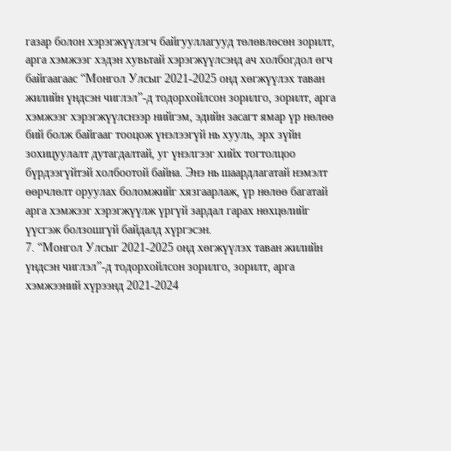газар болон хэрэгжүүлэгч байгууллагууд төлөвлөсөн зорилт, арга хэмжээг хэдэн хувьтай хэрэгжүүлсэнд ач холбогдол өгч байгаагаас “Монгол Улсыг 2021-2025 онд хөгжүүлэх таван жилийн үндсэн чиглэл”-д тодорхойлсон зорилго, зорилт, арга хэмжээг хэрэгжүүлснээр нийгэм, эдийн засагт ямар үр нөлөө бий болж байгааг тооцож үнэлээгүй нь хууль, эрх зүйн зохицуулалт дутагдалтай, уг үнэлгээг хийх тогтолцоо бүрдээгүйтэй холбоотой байна. Энэ нь шаардлагатай нэмэлт өөрчлөлт оруулах боломжийг хязгаарлаж, үр нөлөө багатай арга хэмжээг хэрэгжүүлж үргүй зардал гарах нөхцөлийг үүсгэж болзошгүй байдалд хүргэсэн.
7. “Монгол Улсыг 2021-2025 онд хөгжүүлэх таван жилийн үндсэн чиглэл”-д тодорхойлсон зорилго, зорилт, арга хэмжээний хүрээнд 2021-2024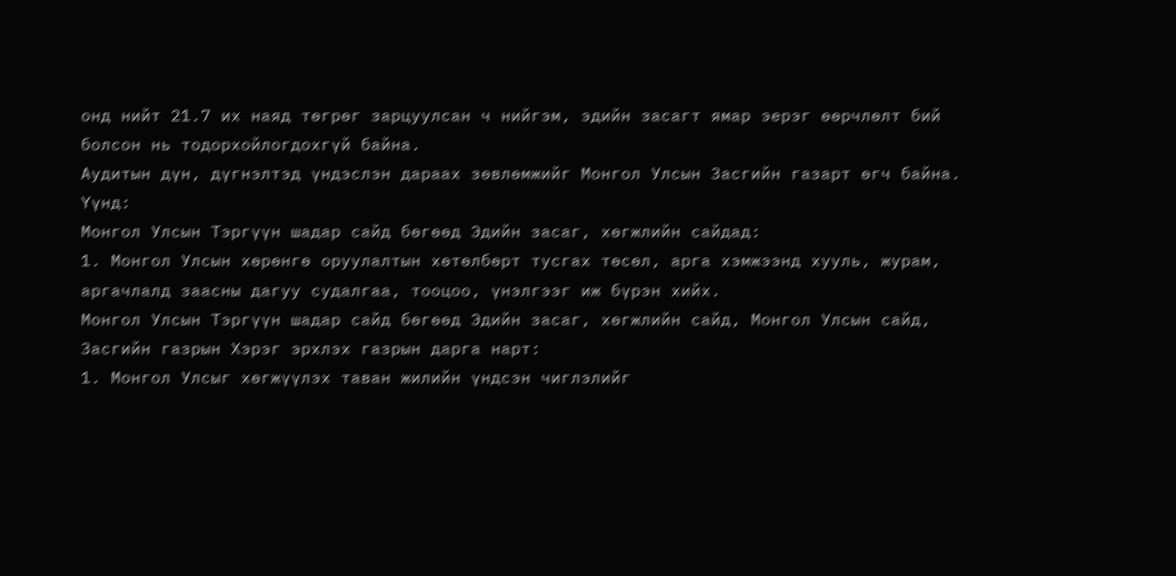онд нийт 21.7 их наяд төгрөг зарцуулсан ч нийгэм, эдийн засагт ямар эерэг өөрчлөлт бий болсон нь тодорхойлогдохгүй байна.
Аудитын дүн, дүгнэлтэд үндэслэн дараах зөвлөмжийг Монгол Улсын Засгийн газарт өгч байна. Үүнд:
Монгол Улсын Тэргүүн шадар сайд бөгөөд Эдийн засаг, хөгжлийн сайдад:
1. Монгол Улсын хөрөнгө оруулалтын хөтөлбөрт тусгах төсөл, арга хэмжээнд хууль, журам, аргачлалд заасны дагуу судалгаа, тооцоо, үнэлгээг иж бүрэн хийх.
Монгол Улсын Тэргүүн шадар сайд бөгөөд Эдийн засаг, хөгжлийн сайд, Монгол Улсын сайд, Засгийн газрын Хэрэг эрхлэх газрын дарга нарт:
1. Монгол Улсыг хөгжүүлэх таван жилийн үндсэн чиглэлийг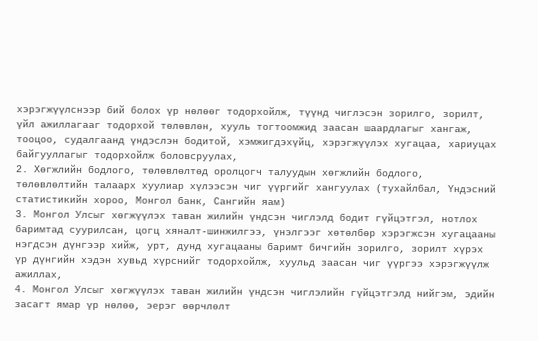хэрэгжүүлснээр бий болох үр нөлөөг тодорхойлж, түүнд чиглэсэн зорилго, зорилт, үйл ажиллагааг тодорхой төлөвлөн, хууль тогтоомжид заасан шаардлагыг хангаж, тооцоо, судалгаанд үндэслэн бодитой, хэмжигдэхүйц, хэрэгжүүлэх хугацаа, хариуцах байгууллагыг тодорхойлж боловсруулах,
2. Хөгжлийн бодлого, төлөвлөлтөд оролцогч талуудын хөгжлийн бодлого, төлөвлөлтийн талаарх хуулиар хүлээсэн чиг үүргийг хангуулах (тухайлбал, Үндэсний статистикийн хороо, Монгол банк, Сангийн яам)
3. Монгол Улсыг хөгжүүлэх таван жилийн үндсэн чиглэлд бодит гүйцэтгэл, нотлох баримтад суурилсан, цогц хяналт-шинжилгээ, үнэлгээг хөтөлбөр хэрэгжсэн хугацааны нэгдсэн дүнгээр хийж, урт, дунд хугацааны баримт бичгийн зорилго, зорилт хүрэх үр дүнгийн хэдэн хувьд хүрснийг тодорхойлж, хуульд заасан чиг үүргээ хэрэгжүүлж ажиллах,
4. Монгол Улсыг хөгжүүлэх таван жилийн үндсэн чиглэлийн гүйцэтгэлд нийгэм, эдийн засагт ямар үр нөлөө, эерэг өөрчлөлт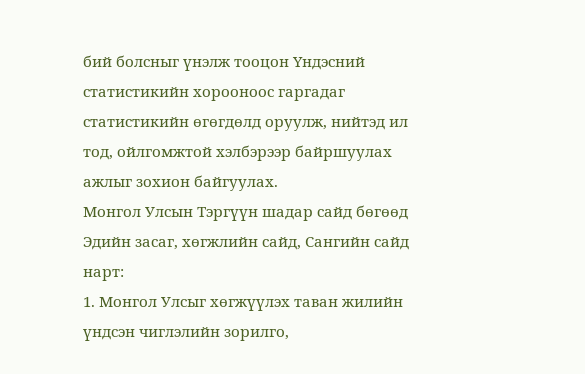бий болсныг үнэлж тооцон Үндэсний статистикийн хорооноос гаргадаг статистикийн өгөгдөлд оруулж, нийтэд ил тод, ойлгомжтой хэлбэрээр байршуулах ажлыг зохион байгуулах.
Монгол Улсын Тэргүүн шадар сайд бөгөөд Эдийн засаг, хөгжлийн сайд, Сангийн сайд нарт:
1. Монгол Улсыг хөгжүүлэх таван жилийн үндсэн чиглэлийн зорилго,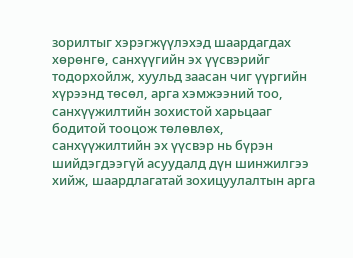зорилтыг хэрэгжүүлэхэд шаардагдах хөрөнгө, санхүүгийн эх үүсвэрийг тодорхойлж, хуульд заасан чиг үүргийн хүрээнд төсөл, арга хэмжээний тоо, санхүүжилтийн зохистой харьцааг бодитой тооцож төлөвлөх, санхүүжилтийн эх үүсвэр нь бүрэн шийдэгдээгүй асуудалд дүн шинжилгээ хийж, шаардлагатай зохицуулалтын арга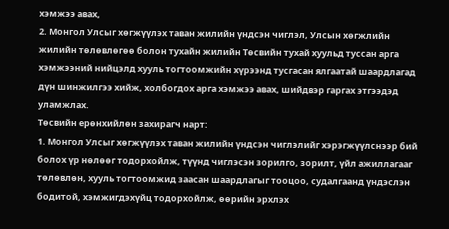хэмжээ авах,
2. Монгол Улсыг хөгжүүлэх таван жилийн үндсэн чиглэл, Улсын хөгжлийн жилийн төлөвлөгөө болон тухайн жилийн Төсвийн тухай хуульд туссан арга хэмжээний нийцэлд хууль тогтоомжийн хүрээнд тусгасан ялгаатай шаардлагад дүн шинжилгээ хийж, холбогдох арга хэмжээ авах, шийдвэр гаргах этгээдэд уламжлах.
Төсвийн ерөнхийлөн захирагч нарт:
1. Монгол Улсыг хөгжүүлэх таван жилийн үндсэн чиглэлийг хэрэгжүүлснээр бий болох үр нөлөөг тодорхойлж, түүнд чиглэсэн зорилго, зорилт, үйл ажиллагааг төлөвлөн, хууль тогтоомжид заасан шаардлагыг тооцоо, судалгаанд үндэслэн бодитой, хэмжигдэхүйц тодорхойлж, өөрийн эрхлэх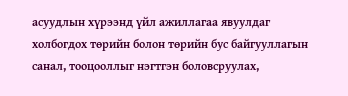асуудлын хүрээнд үйл ажиллагаа явуулдаг холбогдох төрийн болон төрийн бус байгууллагын санал, тооцооллыг нэгтгэн боловсруулах,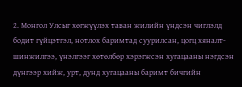2. Монгол Улсыг хөгжүүлэх таван жилийн үндсэн чиглэлд бодит гүйцэтгэл, нотлох баримтад суурилсан, цогц хяналт-шинжилгээ, үнэлгээг хөтөлбөр хэрэгжсэн хугацааны нэгдсэн дүнгээр хийж, урт, дунд хугацааны баримт бичгийн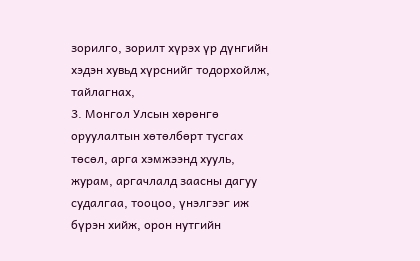зорилго, зорилт хүрэх үр дүнгийн хэдэн хувьд хүрснийг тодорхойлж, тайлагнах,
3. Монгол Улсын хөрөнгө оруулалтын хөтөлбөрт тусгах төсөл, арга хэмжээнд хууль, журам, аргачлалд заасны дагуу судалгаа, тооцоо, үнэлгээг иж бүрэн хийж, орон нутгийн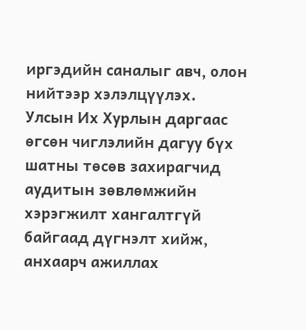иргэдийн саналыг авч, олон нийтээр хэлэлцүүлэх.
Улсын Их Хурлын даргаас өгсөн чиглэлийн дагуу бүх шатны төсөв захирагчид аудитын зөвлөмжийн хэрэгжилт хангалтгүй байгаад дүгнэлт хийж, анхаарч ажиллах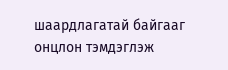шаардлагатай байгааг онцлон тэмдэглэж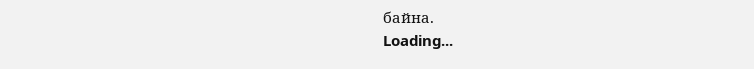байна.
Loading...